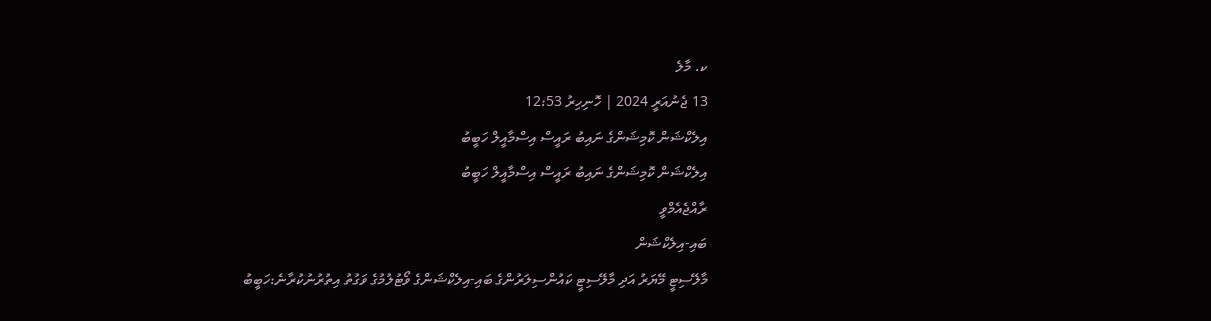ކ. މާލެ
13 ޖެނުއަރީ 2024 | ހޮނިހިރު 12:53
އިލެކްޝަން ކޮމިޝަންގެ ނައިބު ރައީސް އިސްމާއީލް ހަބީބު
އިލެކްޝަން ކޮމިޝަންގެ ނައިބު ރައީސް އިސްމާއީލް ހަބީބު
ރާއްޖެއެމްވީ
ބައި-އިލެކްޝަން
މާލޭސިޓީ މޭޔަރު އަދި މާލޭސިޓީ ކައުންސިލަރުންގެ ބައި-އިލެކްޝަންގެ ވޯޓުލުމުގެ ވަގުތު އިތުރުނުކުރާނެ:ހަބީބު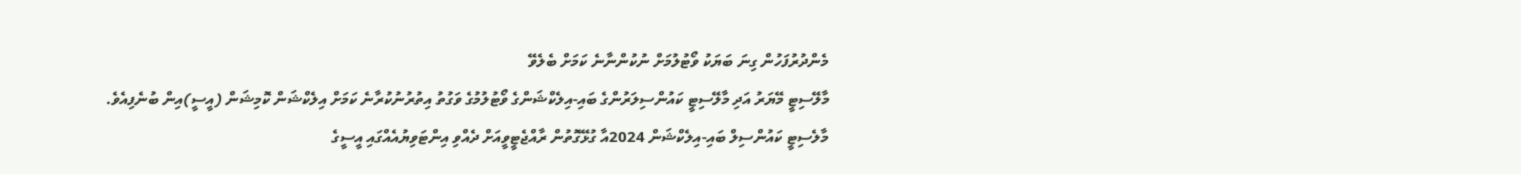މެންދުރުފަހުން ގިނަ ބަޔަކު ވޯޓުލުމަށް ނުކުންނާނެ ކަމަށް ބެލެވޭ
މާލޭސިޓީ މޭޔަރު އަދި މާލޭސިޓީ ކައުންސިލަރުންގެ ބައި-އިލެކްޝަންގެ ވޯޓުލުމުގެ ވަގުތު އިތުރުނުކުރާނެ ކަމަށް އިލެކްޝަން ކޮމިޝަން (އީސީ)އިން ބުނެފިއެވެ.
މާލެސިޓީ ކައުންސިލް ބައި-އިލެކްޝަން 2024އާ ގުޅޭގޮތުން ރާއްޖެޓީވީއަށް ދެއްވި އިންޓަވިޔުއެއްގައި އީސީގެ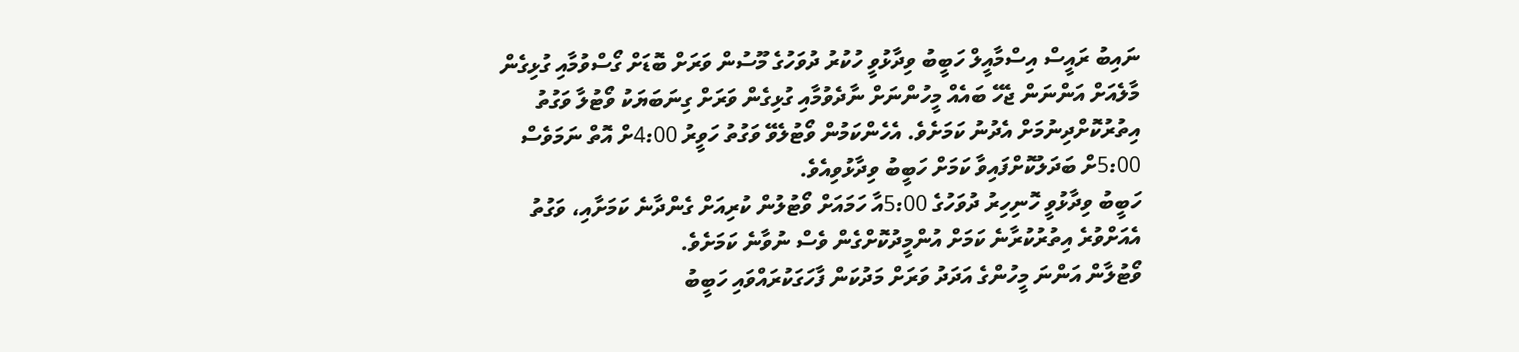ނައިބު ރައީސް އިސްމާއީލް ހަބީބު ވިދާޅުވީ ހުކުރު ދުވަހުގެ މޫސުން ވަރަށް ބޮޑަށް ގޯސްވުމާއި ގުޅިގެން މާލެއަށް އަންނަން ޖެހޭ ބައެއް މީހުންނަށް ނާދެވުމާއި ގުޅިގެން ވަރަށް ގިނަބަޔަކު ވޯޓުލާ ވަގުތު އިތުރުކޮށްދިނުމަށް އެދުނު ކަމަށެވެ. އެހެންކަމުން ވޯޓުލެވޭ ވަގުތު ހަވީރު 4:00ށް އޮތް ނަމަވެސް 5:00ށް ބަދަލުކޮށްފައިވާ ކަމަށް ހަބީބު ވިދާޅުވިއެވެ.
ހަބީބު ވިދާޅުވީ ހޮނިހިރު ދުވަހުގެ 5:00އާ ހަމައަށް ވޯޓުލުން ކުރިއަށް ގެންދާނެ ކަމަށާއި، ވަގުތު އެއަށްވުރެ އިތުރުކުރާނެ ކަމަށް އުންމީދުކޮށްގެން ވެސް ނުވާނެ ކަމަށެވެ.
ވޯޓުލާން އަންނަ މީހުންގެ އަދަދު ވަރަށް މަދުކަން ފާހަގަކުރައްވައި ހަބީބު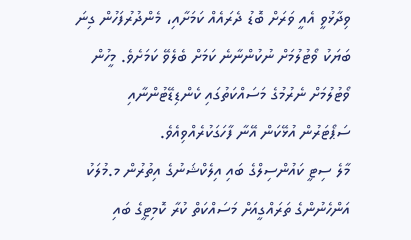ވިދާޅުވީ އެއީ ވަރަށް ބޮޑު ދެރައެއް ކަމަށާއި، މެންދުރުފަހުން ގިނަ ބަޔަކު ވޯޓުލުމަށް ނުކުންނާނެ ކަމަށް ބެލެވޭ ކަމަށެވެ. މީހުން ވޯޓުލުމަށް ނެރުމުގެ މަސައްކަތުގައި ކެންޑިޑޭޓުންނާއި ސަޕޯޓަރުން އުޅޭކަން އޭނާ ފާހަގަކުރެއްވިއެވެ.
މާލެ ސިޓީ ކައުންސިލްގެ ބައި އިލެކްޝަނުގެ އިތުރުން މ.މުލަކު އަންހެނުންގެ ތަރައްގީއަށް މަސައްކަތް ކުރާ ކޮމިޓީގެ ބައި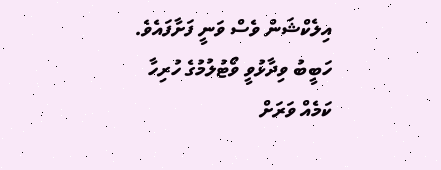އިލެކްޝަން ވެސް ވަނީ ފަށާފައެވެ. ހަބީބު ވިދާޅުވީ ވޯޓުލުމުގެ ހުރިހާ ކަމެއް ވަރަށް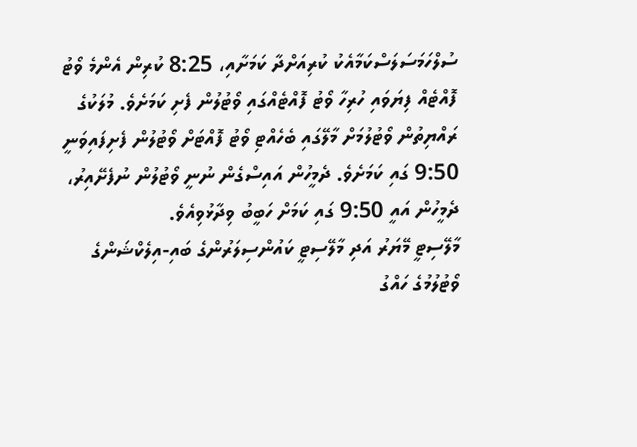ސުލްހަމަސަލަސްކަމާއެކު ކުރިއަށްދާ ކަމަށާއި، 8:25 ކުރިން އެންމެ ވޯޓު ފޮއްޓެއް ފިޔަވައި ހުރިހާ ވޯޓު ފޮއްޓެއްގައި ވޯޓުލުން ފެށި ކަމަށެވެ. މުލަކުގެ ރައްޔިތުން ވޯޓުލުމަށް މާލޭގައި ބެހެއްޓި ވޯޓު ފޮއްޓަށް ވޯޓުލުން ފެށިފައިވަނީ 9:50 ގައި ކަމަށެވެ. ދެމީހުން އައިސްގެން ނުނީ ވޯޓުލުން ނުފެށޭއިރު، ދެމީހުން އައީ 9:50 ގައި ކަމަށް ހަބީބު ވިދާޅުވިއެވެ.
މާލޭސިޓީ މޭޔަރު އަދި މާލޭސިޓީ ކައުންސިލަރުންގެ ބައި-އިލެކްޝަންގެ ވޯޓުލުމުގެ ހައްގު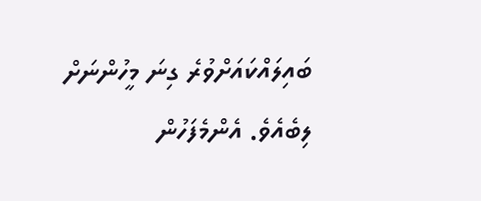ބައިލައްކައަށްވުރެ ގިނަ މީހުންނަށް ލިބެއެވެ. އެންމެފަހުން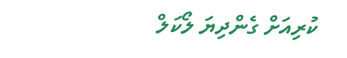ކުރިއަށް ގެންދިޔަ ލޯކަލް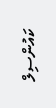ކައުންސިލް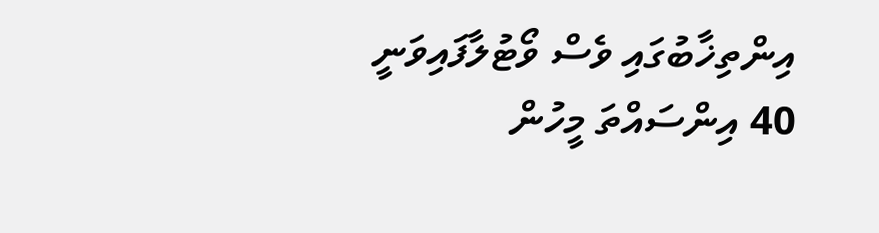އިންތިޚާބުގައި ވެސް ވޯޓުލާފައިވަނީ 40 އިންސައްތަ މީހުން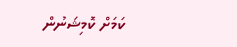ކަމަށް ކޮމިޝަނުން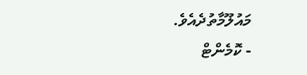މައުލޫމާތުދެއެވެ.
- ކޮމެންޓް